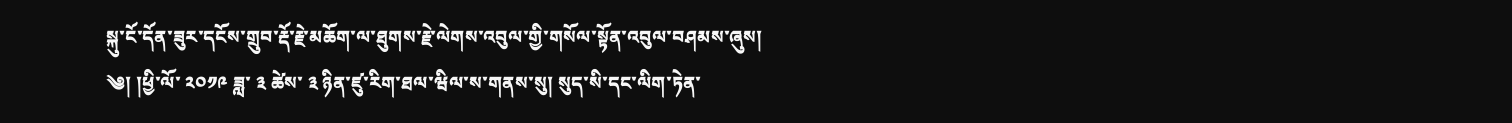སྐུ་ངོ་དོན་ཟུར་དངོས་གྲུབ་རྡོ་རྗེ་མཆོག་ལ་ཐུགས་རྗེ་ལེགས་འབུལ་གྱི་གསོལ་སྟོན་འབུལ་བཤམས་ཞུས།
༄། །ཕྱི་ལོ་ ༢༠༡༩ ཟླ་ ༣ ཚེས་ ༣ ཉིན་ཛུ་རིག་ཐལ་ཝིལ་ས་གནས་སུ། སུད་སི་དང་ལིག་ཏེན་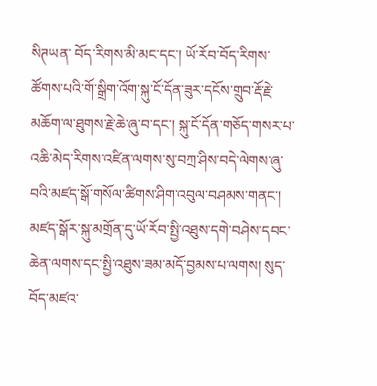སིཊཡན་ བོད་རིགས་མི་མང་དང་། ཡོ་རོབ་བོད་རིགས་ཚོགས་པའི་གོ་སྒྲིག་འོག་སྐུ་ངོ་དོན་ཟུར་དངོས་གྲུབ་རྡོ་རྗེ་མཆོག་ལ་ཐུགས་རྗེ་ཆེ་ཞུ་བ་དང་། སྐུ་ངོ་དོན་གཅོད་གསར་པ་འཆི་མེད་རིགས་འཛིན་ལགས་སུ་བཀྲ་ཤིས་བདེ་ལེགས་ཞུ་བའི་མཛད་སྒོ་གསོལ་ཚིགས་ཤིག་འབུལ་བཤམས་གནང་།
མཛད་སྒོར་སྐུ་མགྲོན་དུ་ཡོ་རོབ་སྤྱི་འཐུས་དགེ་བཤེས་དབང་ཆེན་ལགས་དང་སྤྱི་འཐུས་ཟམ་མདོ་བྱམས་པ་ལགས། སུད་བོད་མཛའ་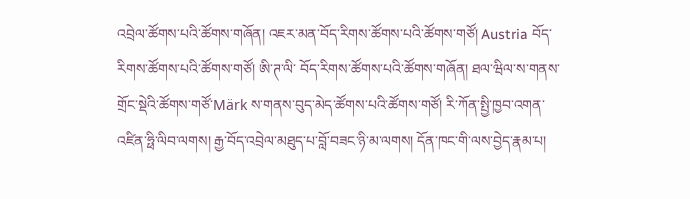འབྲེལ་ཚོགས་པའི་ཚོགས་གཞོན། འཇར་མན་བོད་རིགས་ཚོགས་པའི་ཚོགས་གཙོ། Austria བོད་རིགས་ཚོགས་པའི་ཚོགས་གཙོ། ཨི་ཊ་ལི་ བོད་རིགས་ཚོགས་པའི་ཚོགས་གཞོན། ཐལ་ཝིལ་ས་གནས་གྲོང་སྡེའི་ཚོགས་གཙོ་Märk ས་གནས་བུད་མེད་ཚོགས་པའི་ཚོགས་གཙོ། རི་ཀོན་སྤྱི་ཁྱབ་འགན་འཛིན་ཧྥི་ལིབ་ལགས། རྒྱ་བོད་འབྲེལ་མཐུད་པ་བློ་བཟང་ཉི་མ་ལགས། དོན་ཁང་གི་ལས་བྱེད་རྣམ་པ།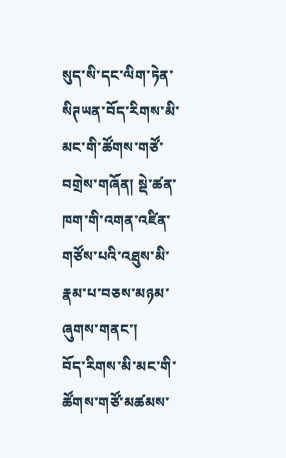སུད་སི་དང་ལིག་ཏེན་སིཊཡན་བོད་རིགས་མི་མང་གི་ཚོགས་གཙོ་བགྲེས་གཞོན། སྡེ་ཚན་ཁག་གི་འགན་འཛིན་གཙོས་པའི་འཐུས་མི་རྣམ་པ་བཅས་མཉམ་ཞུགས་གནང་།
བོད་རིགས་མི་མང་གི་ཚོགས་གཙོ་མཚམས་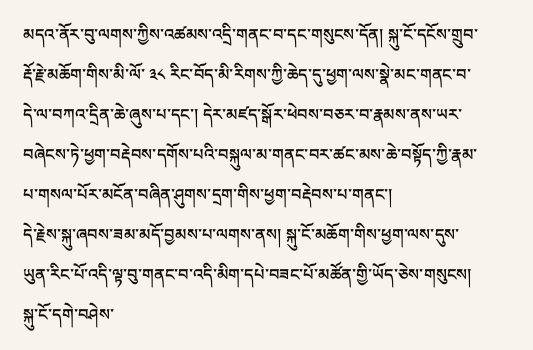མདའ་ནོར་བུ་ལགས་ཀྱིས་འཚམས་འདྲི་གནང་བ་དང་གསུངས་དོན། སྐུ་ངོ་དངོས་གྲུབ་རྡོ་རྗེ་མཆོག་གིས་མི་ལོ་ ༣༨ རིང་བོད་མི་རིགས་ཀྱི་ཆེད་དུ་ཕྱག་ལས་སྣེ་མང་གནང་བ་དེ་ལ་བཀའ་དྲིན་ཆེ་ཞུས་པ་དང་། དེར་མཛད་སྒོར་ཕེབས་བཅར་བ་རྣམས་ནས་ཡར་བཞེངས་ཏེ་ཕྱག་བརྡེབས་དགོས་པའི་བསྐུལ་མ་གནང་བར་ཚང་མས་ཆེ་བསྟོད་ཀྱི་རྣམ་པ་གསལ་པོར་མངོན་བཞིན་ཤུགས་དྲག་གིས་ཕྱག་བརྡེབས་པ་གནང་།
དེ་རྗེས་སྐུ་ཞབས་ཟམ་མདོ་བྱམས་པ་ལགས་ནས། སྐུ་ངོ་མཆོག་གིས་ཕྱག་ལས་དུས་ཡུན་རིང་པོ་འདི་ལྟ་བུ་གནང་བ་འདི་མིག་དཔེ་བཟང་པོ་མཚོན་གྱི་ཡོད་ཅེས་གསུངས།
སྐུ་ངོ་དགེ་བཤེས་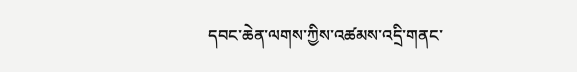དབང་ཆེན་ལགས་ཀྱིས་འཚམས་འདྲི་གནང་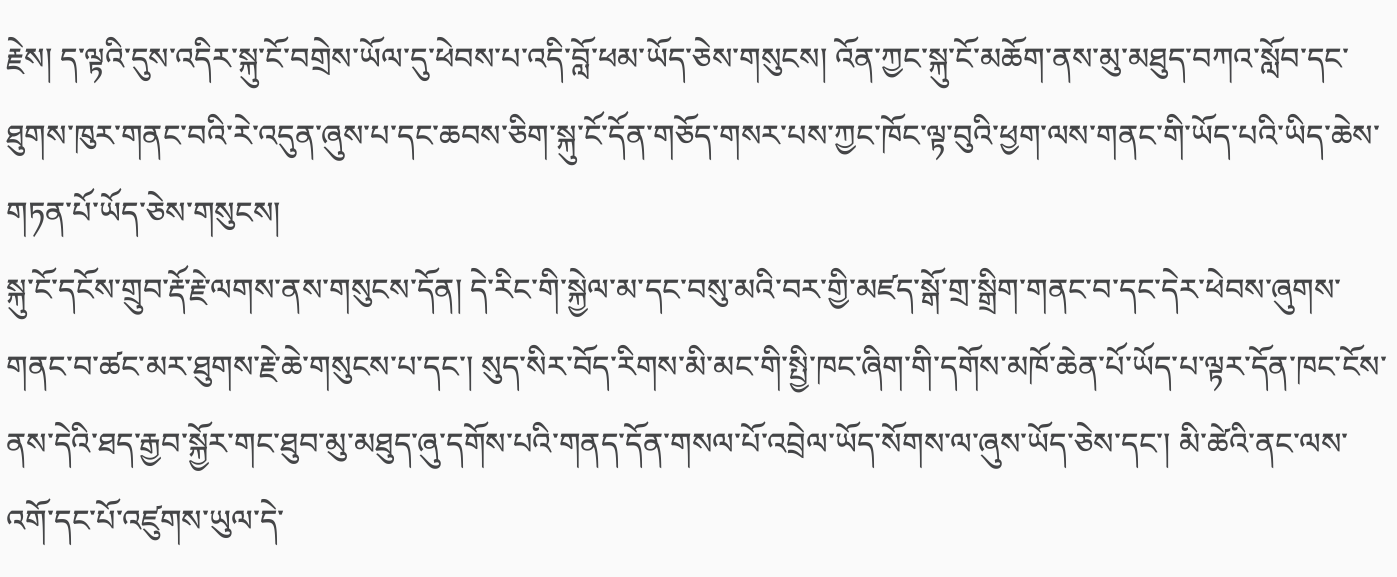རྗེས། ད་ལྟའི་དུས་འདིར་སྐུ་ངོ་བགྲེས་ཡོལ་དུ་ཕེབས་པ་འདི་བློ་ཕམ་ཡོད་ཅེས་གསུངས། འོན་ཀྱང་སྐུ་ངོ་མཆོག་ནས་མུ་མཐུད་བཀའ་སློབ་དང་ཐུགས་ཁུར་གནང་བའི་རེ་འདུན་ཞུས་པ་དང་ཆབས་ཅིག་སྐུ་ངོ་དོན་གཅོད་གསར་པས་ཀྱང་ཁོང་ལྟ་བུའི་ཕྱག་ལས་གནང་གི་ཡོད་པའི་ཡིད་ཆེས་གཏན་པོ་ཡོད་ཅེས་གསུངས།
སྐུ་ངོ་དངོས་གྲུབ་རྡོ་རྗེ་ལགས་ནས་གསུངས་དོན། དེ་རིང་གི་སྐྱེལ་མ་དང་བསུ་མའི་བར་གྱི་མཛད་སྒོ་གྲ་སྒྲིག་གནང་བ་དང་དེར་ཕེབས་ཞུགས་གནང་བ་ཚང་མར་ཐུགས་རྗེ་ཆེ་གསུངས་པ་དང་། སུད་སིར་བོད་རིགས་མི་མང་གི་སྤྱི་ཁང་ཞིག་གི་དགོས་མཁོ་ཆེན་པོ་ཡོད་པ་ལྟར་དོན་ཁང་ངོས་ནས་དེའི་ཐད་རྒྱབ་སྐྱོར་གང་ཐུབ་མུ་མཐུད་ཞུ་དགོས་པའི་གནད་དོན་གསལ་པོ་འབྲེལ་ཡོད་སོགས་ལ་ཞུས་ཡོད་ཅེས་དང་། མི་ཚེའི་ནང་ལས་འགོ་དང་པོ་འཛུགས་ཡུལ་དེ་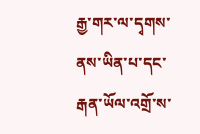རྒྱ་གར་ལ་དྭགས་ནས་ཡིན་པ་དང་རྒན་ཡོལ་འགྲོ་ས་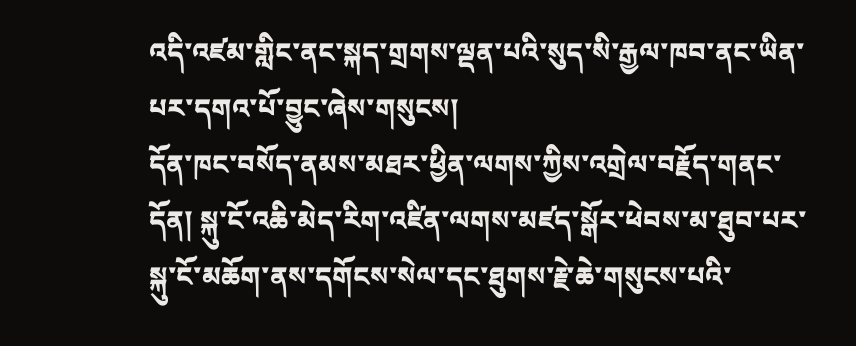འདི་འཛམ་གླིང་ནང་སྐད་གྲགས་ལྡན་པའི་སུད་སི་རྒྱལ་ཁབ་ནང་ཡིན་པར་དགའ་པོ་བྱུང་ཞེས་གསུངས།
དོན་ཁང་བསོད་ནམས་མཐར་ཕྱིན་ལགས་ཀྱིས་འགྲེལ་བརྗོད་གནང་དོན། སྐུ་ངོ་འཆི་མེད་རིག་འཛིན་ལགས་མཛད་སྒོར་ཕེབས་མ་ཐུབ་པར་སྐུ་ངོ་མཆོག་ནས་དགོངས་སེལ་དང་ཐུགས་རྗེ་ཆེ་གསུངས་པའི་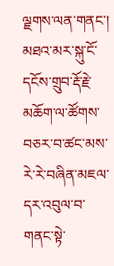ལྗགས་ལན་གནང་། མཐའ་མར་སྐུ་ངོ་དངོས་གྲུབ་རྡོ་རྗེ་མཆོག་ལ་ཚོགས་བཅར་བ་ཚང་མས་རེ་རེ་བཞིན་མཇལ་དར་འབུལ་བ་གནང་སྟེ་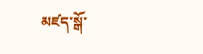མཛད་སྒོ་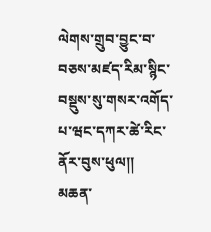ལེགས་གྲུབ་བྱུང་བ་བཅས་མཛད་རིམ་སྙིང་བསྡུས་སུ་གསར་འགོད་པ་ཝང་དཀར་ཚེ་རིང་ནོར་བུས་ཕུལ།།
མཆན་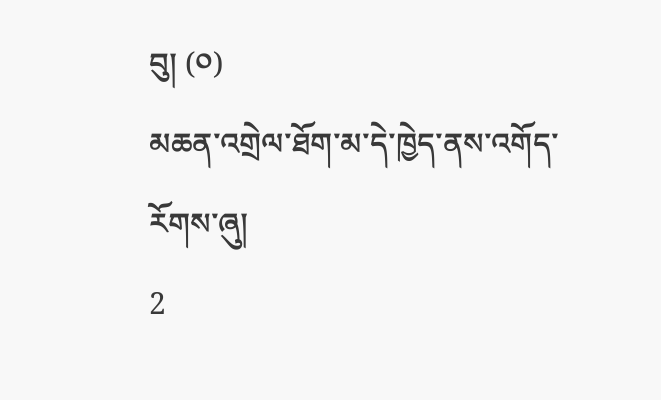བུ། (༠)
མཆན་འགྲེལ་ཐོག་མ་དེ་ཁྱེད་ནས་འགོད་རོགས་ཞུ།
2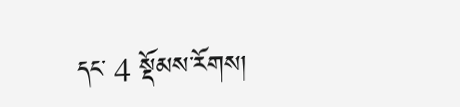དང་ 4 སྡོམས་རོགས།